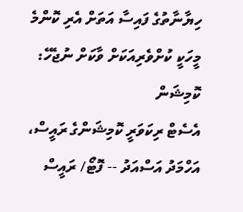ހިޔާނާތުގެ ފައިސާ އަތަށް އެރި ކޮންމެ މީހަކީ ކުށްވެރިއަކަށް ވާކަށް ނުޖެހޭ: ކޮމިޝަން
އެސެޓް ރިކަވަރީ ކޮމިޝަންގެ ރައީސް، އަހްމަދު އަސްއަދު -- ފޮޓޯ/ ރައީސް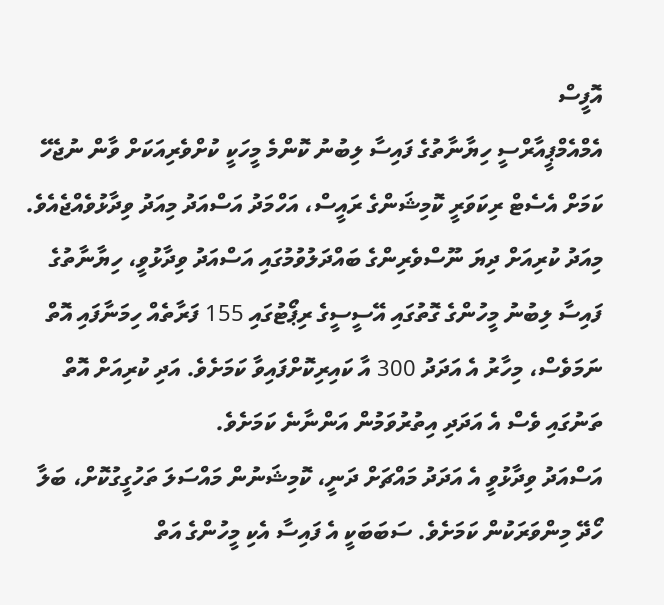އޮފީސް
އެމްއެމްޕީއާރްސީ ހިޔާނާތުގެ ފައިސާ ލިބުނު ކޮންމެ މީހަކީ ކުށްވެރިއަކަށް ވާން ނުޖެހޭ ކަމަށް އެސެޓް ރިކަވަރީ ކޮމިޝަންގެ ރައީސް، އަހްމަދު އަސްއަދު މިއަދު ވިދާޅުވެއްޖެއެވެ.
މިއަދު ކުރިއަށް ދިޔަ ނޫސްވެރިންގެ ބައްދަލުވުމުގައި އަސްއަދު ވިދާޅުވީ، ހިޔާނާތުގެ ފައިސާ ލިބުނު މީހުންގެ ގޮތުގައި އޭސީސީގެ ރިޕޯޓުގައި 155 ފަރާތެއް ހިމަނާފައި އޮތް ނަމަވެސް، މިހާރު އެ އަދަދު 300 އާ ކައިރިކޮށްފައިވާ ކަމަށެވެ. އަދި ކުރިއަށް އޮތް ތަނުގައި ވެސް އެ އަދަދި އިތުރުވަމުން އަންނާނެ ކަމަށެވެ.
އަސްއަދު ވިދާޅުވީ އެ އަދަދު މައްޗަށް ދަނީ، ކޮމިޝަނުން މައްސަލަ ތަހުގީގުކޮށް، ބަލާ ހޯދޭ މިންވަރަކުން ކަމަށެވެ. ސަބަބަކީ އެ ފައިސާ އެކި މީހުންގެ އަތް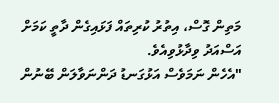މަތިން ގޮސް، އިތުރު ކުރިތައް ފަޅައިގެން ދާތީ ކަމަށް އަސްއަދު ވިދާޅުވިއެވެ.
"އެހެން ނަމަވެސް އަޅުގަނޑު ދަންނަވާލަން ބޭނުން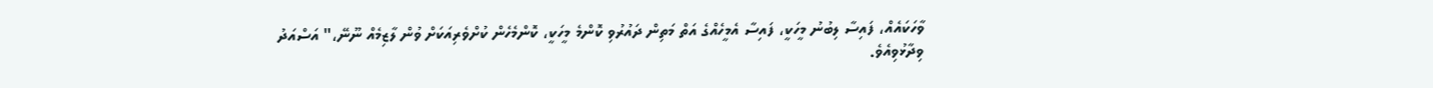ވާހަކައެއް، ފައިސާ ލިބުނު މީހަކީ، ފައިސާ އެމީހެއްގެ އަތް މަތިން ދައުރުވި ކޮންމެ މީހަކީ، ކޮންމެހެން ކުށްވެރިއަކަށް ވުން ލާޒިމެއް ނޫނޭ،" އަސްއަދު ވިދާޅުވިއެވެ.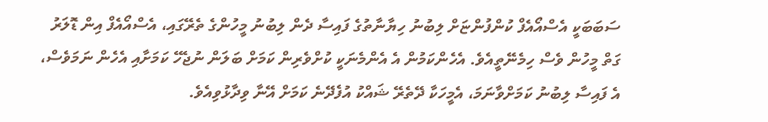ސަބަބަކީ އެސްއޯއެފް ކުންފުންޏަށް ލިބުނު ހިޔާނާތުގެ ފައިސާ ދެން ލިބުނު މީހުންގެ ތެރޭގައި، އެސްއޯއެފް އިން ޑޮލަރު ގަތް މީހުން ވެސް ހިމެނޭތީއެވެ. އެހެންކަމުން އެ އެންމެނަކީ ކުށްވެރިން ކަމަށް ބަލަން ނުޖެހޭ ކަމަށާއި އެހެން ނަމަވެސް، އެ ފައިސާ ލިބުނު ކަމަށްވާނަމަ، އެމީހަކާ ދޭތެރޭ ޝައްކު އުފެދޭނެ ކަމަށް އޭނާ ވިދާޅުވިއެވެ.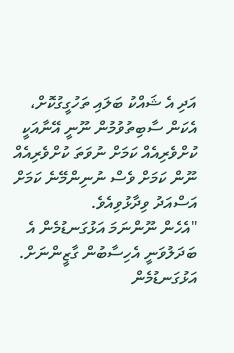އަދި އެ ޝައްކު ބަލައި ތަހުގީގުކޮށް، އެކަން ސާބިތުވުމުން ނޫނީ އޭނާއަކީ ކުށްވެރިއެއް ކަމަށް ނުވަތަ ކުށްވެރިއެއް ނޫން ކަމަށް ވެސް ނުނިންމޭނެ ކަމަށް އަސްއަދު ވިދާޅުވިއެވެ.
"އެހެން ނޫންނަމަ އަޅުގަނޑުމެން އެ ބަދަލުވަނީ އެހިސާބުން ގާޒީންނަށް. އަޅުގަނޑުމެން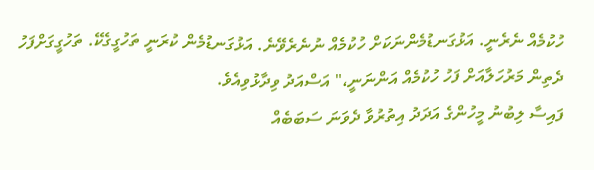ހުކުމެއް ނެރެނީ. އަޅުގަނޑުމެންނަކަށް ހުކުމެއް ނުނެރެވޭނެ. އަޅުގަނޑުމެން ކުރަނީ ތަހުގީގެކޭ. ތަހުގީގަށްފަހު ދެތިން މަރުހަލާއަށް ފަހު ހުކުމެއް އަންނަނީ،" އަސްއަދު ވިދާޅުވިއެވެ.
ފައިސާ ލިބުނު މީހުންގެ އަދަދު އިތުރުވާ ދެވަނަ ސަބަބެއް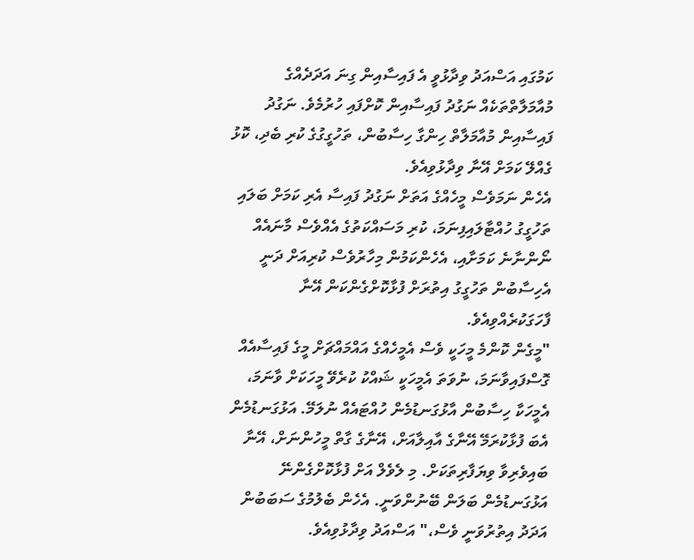ކަމުގައި އަސްއަދު ވިދާޅުވީ އެ ފައިސާއިން ގިނަ އަދަދެއްގެ މުއާމަލާތްތަކެއް ނަގުދު ފައިސާއިން ކޮށްފައި ހުރުމެވެ. ނަގުދު ފައިސާއިން މުއާމަލާތް ހިންގާ ހިސާބުން، ތަހުގީގުގެ ކުރި ބެދި، ކޮޅު ގެއްލޭ ކަމަށް އޭނާ ވިދާޅުވިއެވެ.
އެހެން ނަމަވެސް މީހެއްގެ އަތަށް ނަގުދު ފައިސާ އެރި ކަމަށް ބަލައި ތަހުގީގު ހުއްޓާލައިފިނަމަ، ކުރި މަސައްކަތުގެ އެއްވެސް މާނައެއް ނޯންނާނެ ކަމަށާއި، އެހެންކަމުން މިހާރުވެސް ކުރިއަށް ދަނީ އެހިސާބުން ތަހުގީގު އިތުރަށް ފުޅާކޮށްގެންކަން އޭނާ ފާހަގަކުރެއްވިއެވެ.
"މީގެން ކޮންމެ މީހަކީ ވެސް އެމީހެއްގެ އައްމައްޗަށް މީގެ ފައިސާއެއް ގޮސްފައިވާނަމަ، ނުވަތަ އެމީހަކީ ޝައްކު ކުރެވޭ މީހަކަށް ވާނަމަ، އެމީހަކާ ހިސާބުން އާޅުގަނޑުމެން ހުއްޓައެއް ނުލަމޭ. އަޅުގަނޑުމެން އެބަ ފުޅާކުރަމޭ އޭނާގެ އާއިލާއަށް، އޭނާގެ ގާތް މީހުންނަށް، އޭނާ ބައިވެރިވާ ވިޔަފާރިތަކަށް. މި ލެވެލް އަށް ފުޅާކޮށްގެންނޭ އަޅުގަނޑުމެން ބަލަން ބޭނުންވަނީ. އެހެން ބެލުމުގެ ސަބަބުން އަދަދު އިތުރުވަނީ ވެސް،" އަސްއަދު ވިދާޅުވިއެވެ.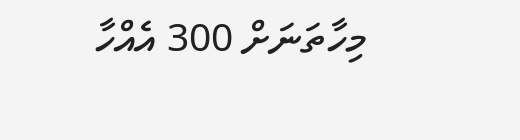މިހާތަނަށް 300 އެއްހާ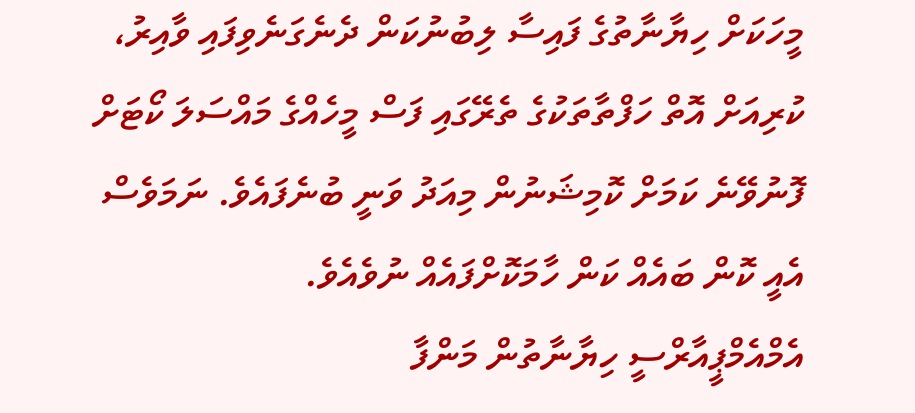މީހަކަށް ހިޔާނާތުގެ ފައިސާ ލިބުނުކަން ދެނެގަނެވިފައި ވާއިރު، ކުރިއަށް އޮތް ހަފްތާތަކުގެ ތެރޭގައި ފަސް މީހެއްގެ މައްސަލަ ކޯޓަށް ފޮނުވޭނެ ކަމަށް ކޮމިޝަނުން މިއަދު ވަނީ ބުނެފައެވެ. ނަމަވެސް އެއީ ކޮން ބައެއް ކަން ހާމަކޮށްފައެއް ނުވެއެވެ.
އެމްއެމްޕީއާރްސީ ހިޔާނާތުން މަންފާ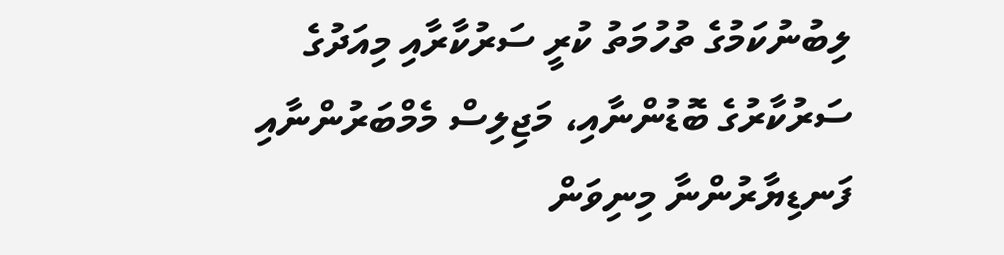ލިބުނުކަމުގެ ތުހުމަތު ކުރީ ސަރުކާރާއި މިއަދުގެ ސަރުކާރުގެ ބޮޑުންނާއި، މަޖިލިސް މެމްބަރުންނާއި ފަނޑިޔާރުންނާ މިނިވަން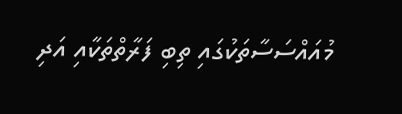މުއައްސަސާތަކުގައި ތިބި ފަރާތްތަކާއި އަދި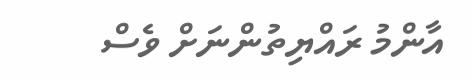އާންމު ރައްޔިތުންނަށް ވެސް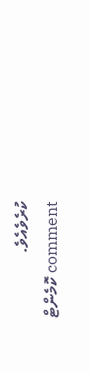ކުރެވެއެވެ.
comment ކޮމެންޓް